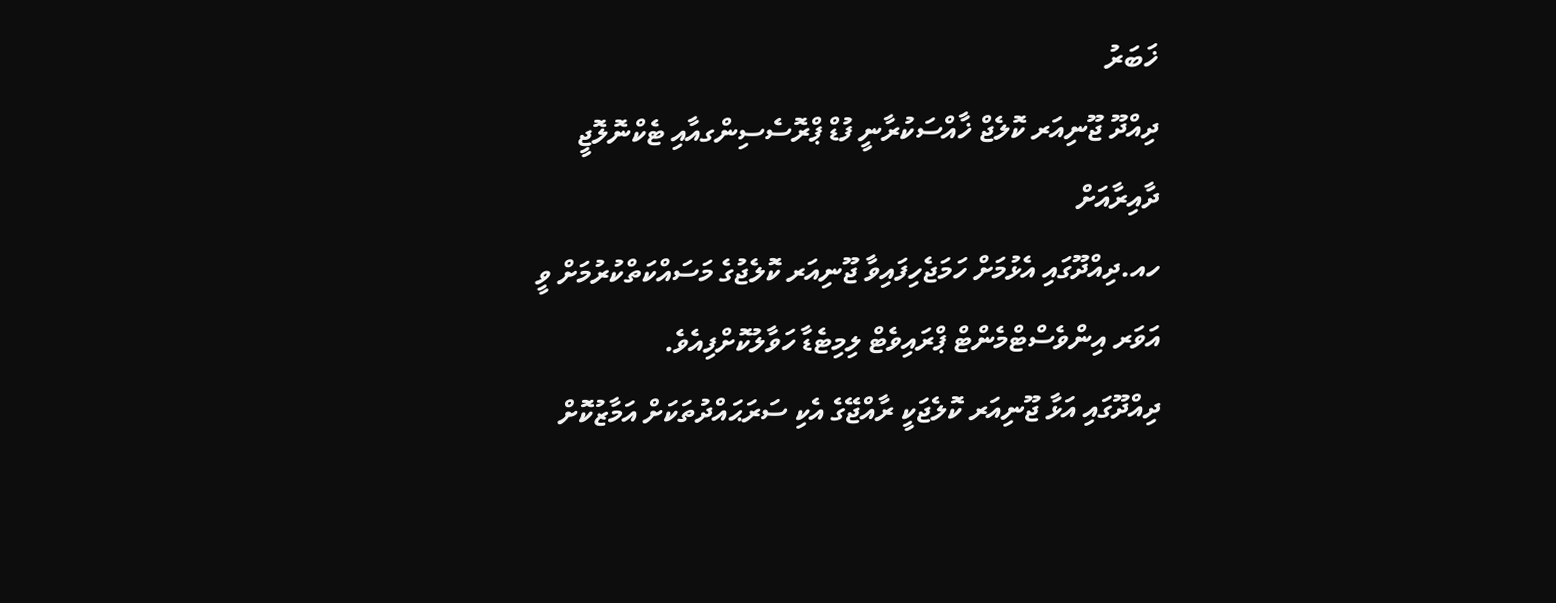ޚަބަރު
ދިއްދޫ ޖޫނިއަރ ކޮލެޖް ޚާއްސަކުރާނީ ފުޑް ޕްރޮސެސިންގއާއި ޓެކްނޮލޮޖީ ދާއިރާއަށް
ހއ.ދިއްދޫގައި އެޅުމަށް ހަމަޖެހިފައިވާ ޖޫނިއަރ ކޮލެޖުގެ މަސައްކަތްކުރުމަށް ވީ އަވަރ އިންވެސްޓްމެންޓް ޕްރައިވެޓް ލިމިޓެޑާ ހަވާލުކޮށްފިއެވެ.
ދިއްދޫގައި އަޅާ ޖޫނިއަރ ކޮލެޖަކީ ރާއްޖޭގެ އެކި ސަރަޙައްދުތަކަށް އަމާޒުކޮށް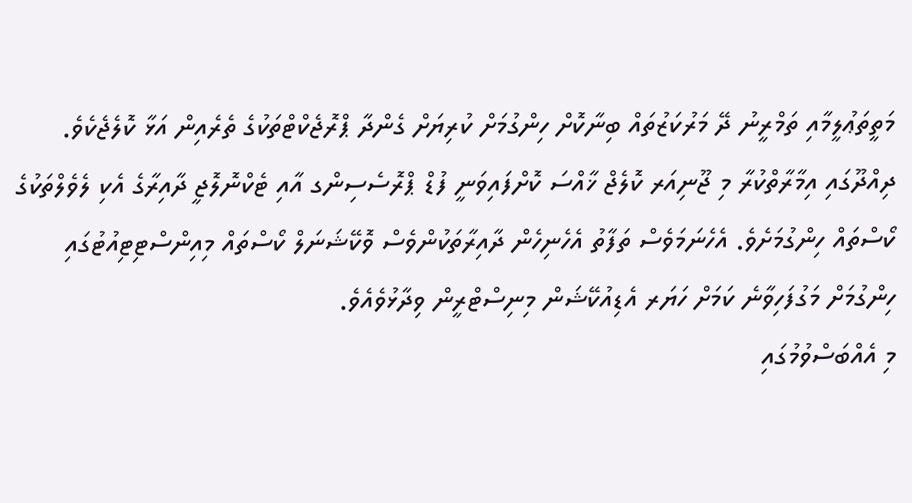މަތީތަޢުލީމާއި ތަމްރީނު ދޭ މަރުކަޒުތައް ބިނާކޮށް ހިންގުމަށް ކުރިޔަށް ގެންދާ ޕްރޮޖެކްޓްތަކުގެ ތެރެއިން އަޅާ ކޮލެޖެކެވެ.
ދިއްދޫގައި އިމާރާތްކުރާ މި ޖޫނިއަރ ކޮލެޖް ޚާއްސަ ކޮށްފައިވަނީ ފުޑް ޕްރޮސެސިންގ އާއި ޓެކްނޮލޮޖީ ދާއިރާގެ އެކި ލެވެލްތަކުގެ ކޯސްތައް ހިންގުމަށެވެ. އެހެނަމަވެސް ތަފާތު އެހެނިހެން ދާއިރާތަކުންވެސް ވޮކޭޝަނަލް ކޯސްތައް މިއިންސްޓިޓިއުޓުގައި ހިންގުމަށް މަގުފަހިވާނެ ކަމަށް ހަޔަރ އެޑިއުކޭޝަން މިނިސްޓްރީން ވިދާޅުވެއެވެ.
މި އެއްބަސްވުމުގައި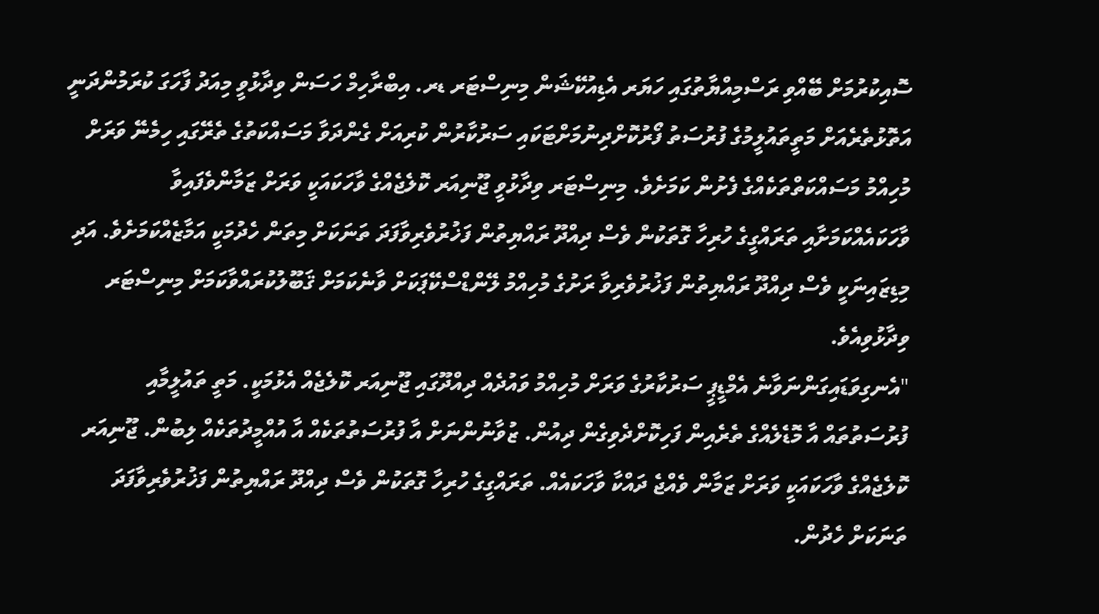ސޮއިކުރުމަށް ބޭއްވި ރަސްމިއްޔާތުގައި ހަޔަރ އެޑިއުކޭޝަން މިނިސްޓަރ ޑރ. އިބްރާހިމް ހަސަން ވިދާޅުވީ މިއަދު ފާހަގަ ކުރަމުންދަނީ އަތޮޅުތެރެއަށް މަތީތައުލީމުގެ ފުރުސަތު ފޯރުކޮށްދިނުމަށްޓަކައި ސަރުކާރުން ކުރިއަށް ގެންދަވާ މަސައްކަތުގެ ތެރޭގައި ހިމެނޭ ވަރަށް މުހިއްމު މަސައްކަތްތަކެއްގެ ފެށުން ކަމަށެވެ. މިނިސްޓަރ ވިދާޅުވީ ޖޫނިއަރ ކޮލެޖެއްގެ ވާހަކައަކީ ވަރަށް ޒަމާންވެފައިވާ ވާހަކައެއްކަމަށާއި ތަރައްގީގެ ހުރިހާ ގޮތަކުން ވެސް ދިއްދޫ ރައްޔިތުން ފަޚުރުވެރިވާފަދަ ތަނަކަށް މިތަން ހެދުމަކީ އަމާޒެއްކަމަށެވެ. އަދި މިޑިޒައިނަކީ ވެސް ދިއްދޫ ރައްޔިތުން ފަޚުރުވެރިވާ ރަށުގެ މުހިއްމު ލޭންޑްސްކޭޕަކަށް ވާނެކަމަށް ޤަބޫލުކުރައްވާކަމަށް މިނިސްޓަރ ވިދާޅުވިއެވެ.
"އެނގިވަޑައިގަންނަވާނެ އެމްޑީޕީ ސަރުކާރުގެ ވަރަށް މުހިއްމު ވައުދެއް ދިއްދޫގައި ޖޫނިއަރ ކޮލެޖެއް އެޅުމަކީ. މަތީ ތައުލީމާއި ފުރުސަތުތައް އާ މޮޑެލެއްގެ ތެރެއިން ފަހިކޮށްދެވިގެން ދިއުން. ޒުވާނުންނަށް އާ ފުރުސަތުތަކެއް އާ އުއްމީދުތަކެއް ލިބުން. ޖޫނިއަރ ކޮލެޖެއްގެ ވާހަކައަކީ ވަރަށް ޒަމާން ވެއްޖެ ދައްކާ ވާހަކައެއް. ތަރައްގީގެ ހުރިހާ ގޮތަކުން ވެސް ދިއްދޫ ރައްޔިތުން ފަޚުރުވެރިވާފަދަ ތަނަކަށް ހެދުން.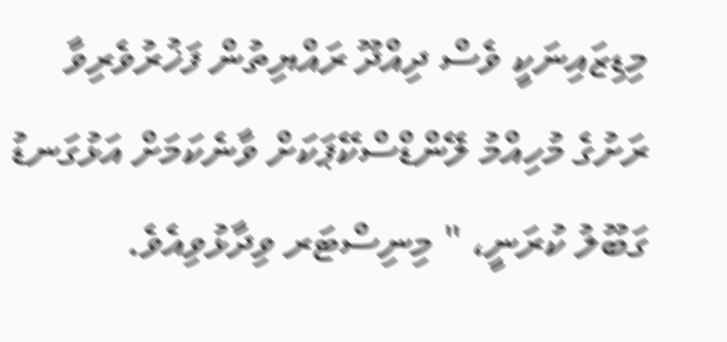މިޑިޒައިނަކީ ވެސް ދިއްދޫ ރައްޔިތުން ފަޚުރުވެރިވާ ރަށުގެ މުހިއްމު ލޭންޑްސްކޭޕަކަށް ވާނެކަމަށް އަޅުގަނޑު ގަބޫލު ކުރަނީ، " މިނިސްޓަރ ވިދާޅުވިއެވެ.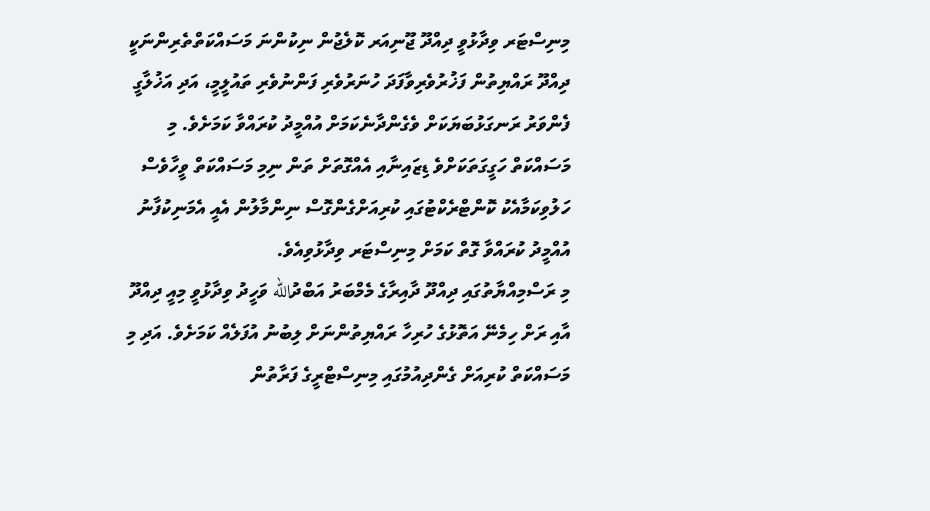މިނިސްޓަރ ވިދާޅުވީ ދިއްދޫ ޖޫނިއަރ ކޮލެޖުން ނިކުންނަ މަސައްކަތްތެރިންނަކީ ދިއްދޫ ރައްޔިތުން ފަޚުރުވެރިވާފަދަ ހުނަރުވެރި ފަންނުވެރި ތައުލީމީ، އަދި އަޚުލާގީ ފެންވަރު ރަނގަޅުބަޔަކަށް ވެގެންދާނެކަމަށް އުއްމީދު ކުރައްވާ ކަމަށެވެ. މި މަސައްކަތް ހަގީގަތަކަށްވެ ޑިޒައިނާއި އެއްގޮތަށް ތަން ނިމި މަސައްކަތް ވީހާވެސް ހަލުވިކަމާއެކު ކޮންޓްރެކްޓުގައި ކުރިއަށްގެންގޮސް ނިންމާލުން އެއީ އެމަނިކުފާނު އުއްމީދު ކުރައްވާ ގޮތް ކަމަށް މިނިސްޓަރ ވިދާޅުވިއެވެ.
މި ރަސްމިއްޔާތުގައި ދިއްދޫ ދާއިރާގެ މެމްބަރު އަބްދުالله ވަހީދު ވިދާޅުވީ މިއީ ދިއްދޫ އާއި ރަށް ހިމެނޭ އަތޮޅުގެ ހުރިހާ ރައްޔިތުންނަށް ލިބުނު އުފަލެއް ކަމަށެވެ. އަދި މި މަސައްކަތް ކުރިއަށް ގެންދިއުމުގައި މިނިސްޓްރީގެ ފަރާތުން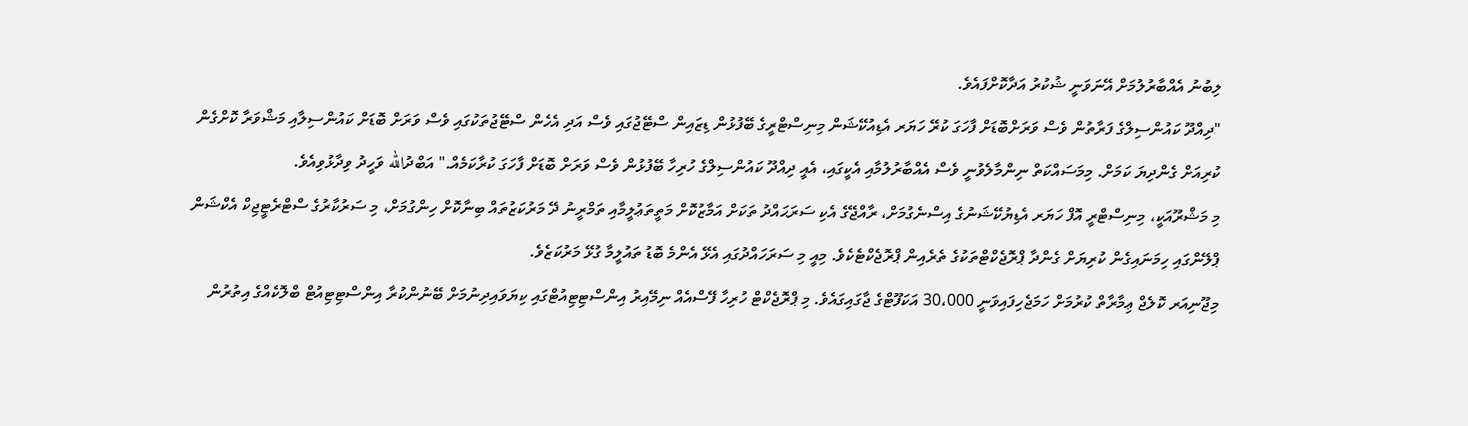ލިބުނު އެއްބާރުލުމަށް އޭނަވަނީ ޝުކުރު އަދާކޮށްފައެވެ.
"ދިއްދޫ ކައުންސިލްގެ ފަރާތުން ވެސް ވަރަށްބޮޑަށް ފާހަގަ ކުރޭ ހަޔަރ އެޑިއުކޭޝަން މިނިސްޓްރީގެ ބޭފުޅުން ޑިޒައިން ސްޓޭޖުގައި ވެސް އަދި އެހެން ސްޓޭޖުތަކުގައި ވެސް ވަރަށް ބޮޑަށް ކައުންސިލާއި މަޝްވަރާ ކޮށްގެން ކުރިއަށް ގެންދިޔަ ކަމަށް. މިމަސައްކަތް ނިންމާލެވުނީ ވެސް އެއްބާރުލުމާއި އެކީގައި، އެއީ ދިއްދޫ ކައުންސިލްގެ ހުރިހާ ބޭފުޅުން ވެސް ވަރަށް ބޮޑަށް ފާހަގަ ކުރާކަމެއް." އަބްދުالله ވަހީދު ވިދާޅުވިއެވެ.
މި މަޝްރޫއަކީ، މިނިސްޓްރީ އޮފް ހަޔަރ އެޑިޔުކޭޝަނުގެ އިސްނެގުމަށް، ރާއްޖޭގެ އެކި ސަރަޙައްދު ތަކަށް އަމާޒުކޮށް މަތީތަޢުލީމާއި ތަމްރީނު ދޭ މަރުކަޒުތައް ބިނާކޮށް ހިންގުމަށް، މި ސަރުކާރުގެ ސްޓްރެޓީޖިކް އެކްޝަން ޕްލޭންގައި ހިމަނައިގެން ކުރިޔަށް ގެންދާ ޕްރޮޖެކްޓްތަކުގެ ތެރެއިން ޕްރޮޖެކްޓެކެވެ. މިއީ މި ސަރަހައްދުގައި އެޅޭ އެންމެ ބޮޑު ތައުލީމާ ގުޅޭ މަރުކަޒެވެ.
މިޖޫނިއަރ ކޮލެޖް ޢިމާރާތް ކުރުމަށް ހަމަޖެހިފައިވަނީ 30،000 އަކަފޫޓްގެ ޖާގައިގައެވެ. މި ޕްރޮޖެކްޓް ހުރިހާ ފޭސްއެއް ނިމޭއިރު އިންސްޓިޓިއުޓްގައި ކިޔަވައިދިނުމަށް ބޭނުންކުރާ އިންސްޓިޓިއުޓް ބްލޮކެއްގެ އިތުރުން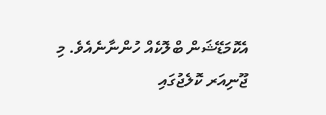އެކޮމަޑޭޝަން ބްލޮކެއް ހުންނާނެއެވެ. މި ޖޫނިއަރ ކޮލެޖުގައި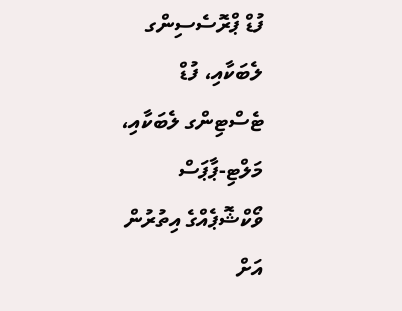ފުޑް ޕްރޮސެސިންގ ލެބަކާއި، ފުޑް ޓެސްޓިންގ ލެބަކާއި، މަލްޓި-ޕާޕަސް ވޯކްޝޮޕެއްގެ އިތުރުން އަށް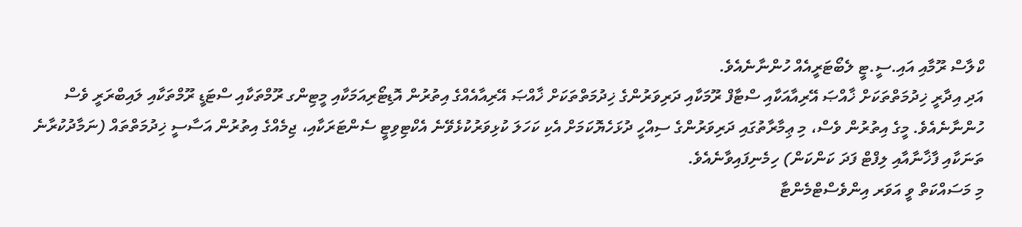ކްލާސް ރޫމާއި އައި.ސީ.ޓީ ލެބޯޓަރީއެއް ހުންނާނެއެވެ.
އަދި އިދާރީ ޚިދުމަތްތަކަށް ޚާއްޞަ އޭރިއާއަކާއި ސްޓާފް ރޫމަކާއި ދަރިވަރުންގެ ޚިދުމަތްތަކަށް ޚާއްޞަ އޭރިއާއެއްގެ އިތުރުން އޮޑިޓޯރިއަމަކާއި މީޓިންގ ރޫމްތަކާއި ސްޓަޑީ ރޫމްތަކާއި ލައިބްރަރީ ވެސް ހުންނާނެއެވެ. މީގެ އިތުރުން ވެސް، މި ޢިމާރާތުގައި ދަރިވަރުންގެ ސިއްހީ ދުޅަހެޔޮކަމަށް އެކި ކަހަލަ ކުޅިވަރުކުޅެވޭނެ އެކްޓިވިޓީ ސެންޓަރަކާއި، ޖިމެއްގެ އިތުރުން އަސާސީ ޚިދުމަތްތައް (ނަމާދުކުރާނެ ތަނަކާއި ފާޚާނާއާއި ލިފްޓް ފަދަ ކަންކަން) ހިމެނިފައިވާނެއެވެ.
މި މަސައްކަތް ވީ އަވަރ އިންވެސްޓްމެންޓާ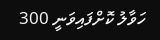ހަވާލު ކޮށްފައިވަނީ 300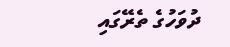ދުވަހުގެ ތެރޭގައި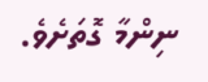ނިންމާ ގޮތަށެވެ.